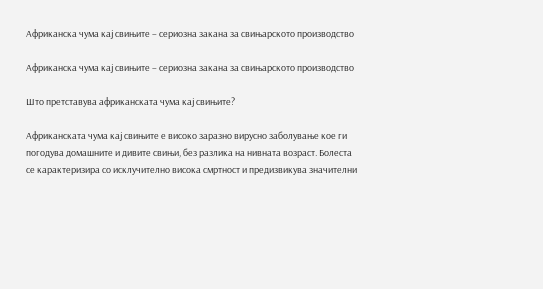Африканска чума кај свињите – сериозна закана за свињарското производство

Африканска чума кај свињите – сериозна закана за свињарското производство

Што претставува африканската чума кај свињите?

Африканската чума кај свињите е високо заразно вирусно заболување кое ги погодува домашните и дивите свињи, без разлика на нивната возраст. Болеста се карактеризира со исклучително висока смртност и предизвикува значителни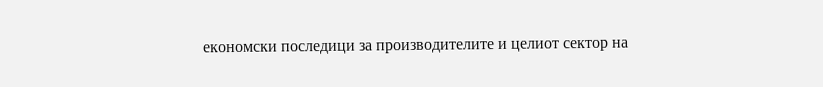економски последици за производителите и целиот сектор на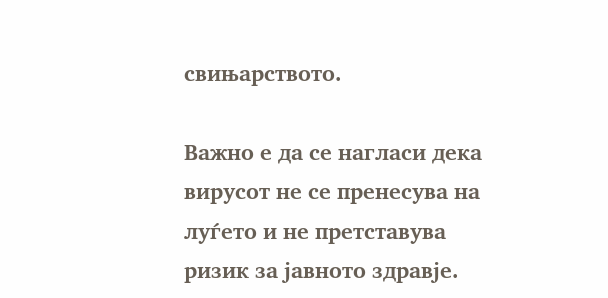свињарството.

Важно е да се нагласи дека вирусот не се пренесува на луѓето и не претставува ризик за јавното здравје.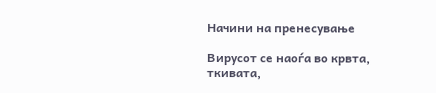Начини на пренесување

Вирусот се наоѓа во крвта, ткивата,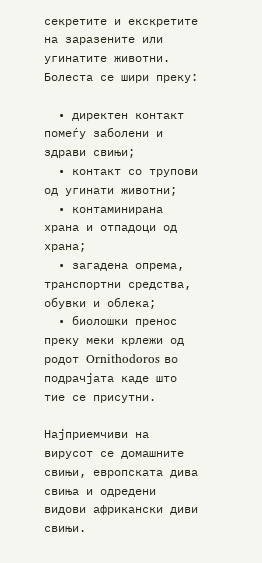секретите и екскретите на заразените или угинатите животни. Болеста се шири преку:

  • директен контакт помеѓу заболени и здрави свињи;
  • контакт со трупови од угинати животни;
  • контаминирана храна и отпадоци од храна;
  • загадена опрема, транспортни средства, обувки и облека;
  • биолошки пренос преку меки крлежи од родот Ornithodoros во подрачјата каде што тие се присутни.

Најприемчиви на вирусот се домашните свињи, европската дива свиња и одредени видови африкански диви свињи.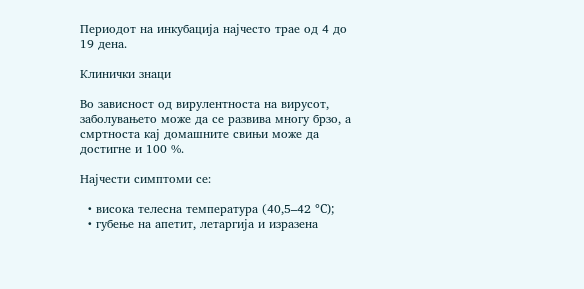Периодот на инкубација најчесто трае од 4 до 19 дена.

Клинички знаци

Во зависност од вирулентноста на вирусот, заболувањето може да се развива многу брзо, а смртноста кај домашните свињи може да достигне и 100 %.

Најчести симптоми се:

  • висока телесна температура (40,5–42 °C);
  • губење на апетит, летаргија и изразена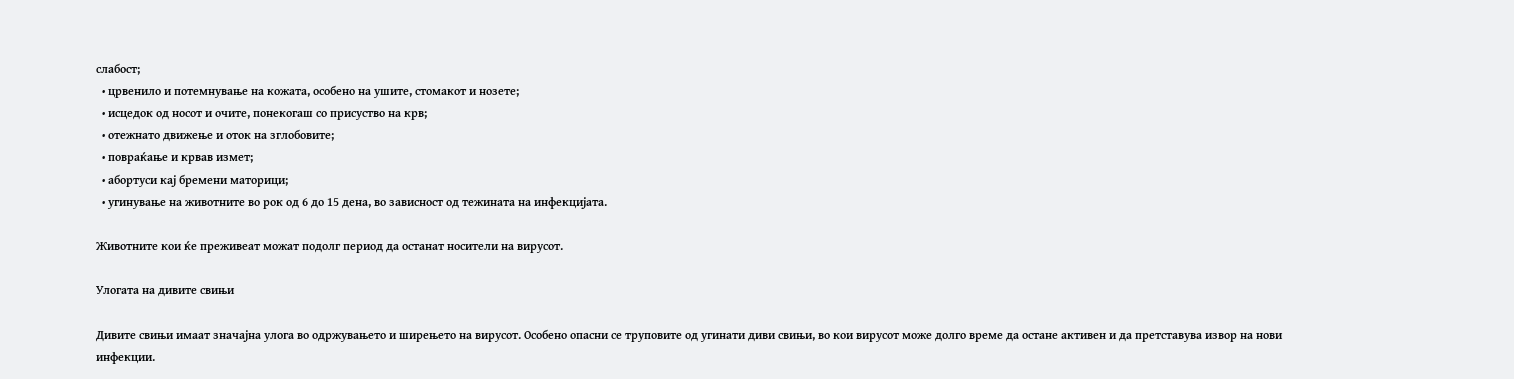слабост;
  • црвенило и потемнување на кожата, особено на ушите, стомакот и нозете;
  • исцедок од носот и очите, понекогаш со присуство на крв;
  • отежнато движење и оток на зглобовите;
  • повраќање и крвав измет;
  • абортуси кај бремени маторици;
  • угинување на животните во рок од 6 до 15 дена, во зависност од тежината на инфекцијата.

Животните кои ќе преживеат можат подолг период да останат носители на вирусот.

Улогата на дивите свињи

Дивите свињи имаат значајна улога во одржувањето и ширењето на вирусот. Особено опасни се труповите од угинати диви свињи, во кои вирусот може долго време да остане активен и да претставува извор на нови инфекции.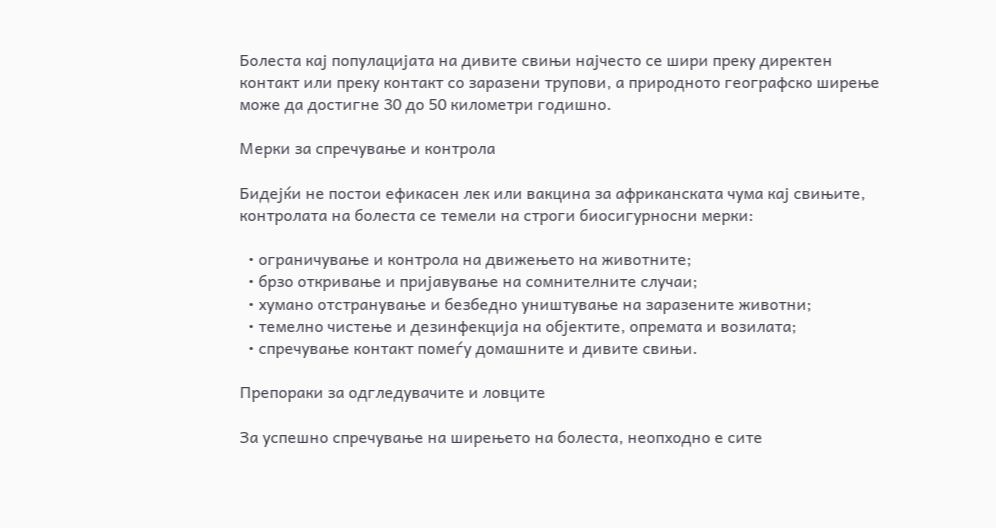Болеста кај популацијата на дивите свињи најчесто се шири преку директен контакт или преку контакт со заразени трупови, а природното географско ширење може да достигне 30 до 50 километри годишно.

Мерки за спречување и контрола

Бидејќи не постои ефикасен лек или вакцина за африканската чума кај свињите, контролата на болеста се темели на строги биосигурносни мерки:

  • ограничување и контрола на движењето на животните;
  • брзо откривање и пријавување на сомнителните случаи;
  • хумано отстранување и безбедно уништување на заразените животни;
  • темелно чистење и дезинфекција на објектите, опремата и возилата;
  • спречување контакт помеѓу домашните и дивите свињи.

Препораки за одгледувачите и ловците

За успешно спречување на ширењето на болеста, неопходно е сите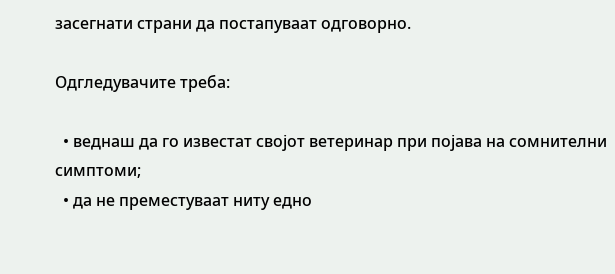засегнати страни да постапуваат одговорно.

Одгледувачите треба:

  • веднаш да го известат својот ветеринар при појава на сомнителни симптоми;
  • да не преместуваат ниту едно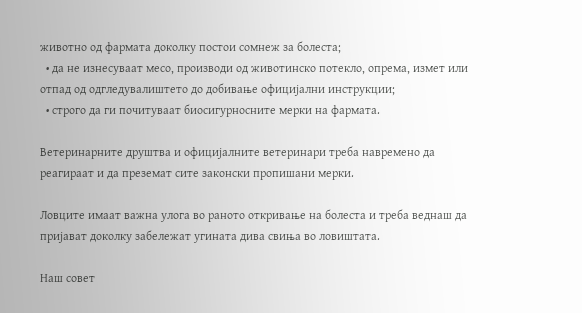животно од фармата доколку постои сомнеж за болеста;
  • да не изнесуваат месо, производи од животинско потекло, опрема, измет или отпад од одгледувалиштето до добивање официјални инструкции;
  • строго да ги почитуваат биосигурносните мерки на фармата.

Ветеринарните друштва и официјалните ветеринари треба навремено да реагираат и да преземат сите законски пропишани мерки.

Ловците имаат важна улога во раното откривање на болеста и треба веднаш да пријават доколку забележат угината дива свиња во ловиштата.

Наш совет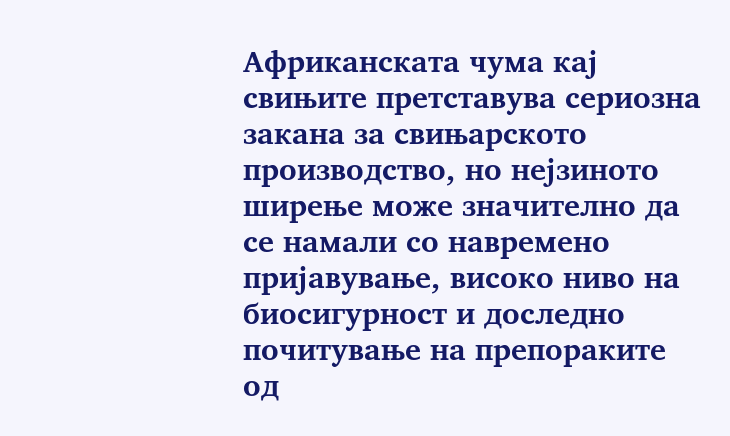Африканската чума кај свињите претставува сериозна закана за свињарското производство, но нејзиното ширење може значително да се намали со навремено пријавување, високо ниво на биосигурност и доследно почитување на препораките од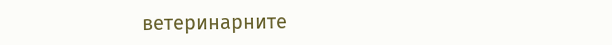ветеринарните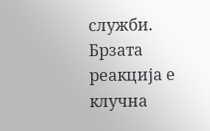служби. Брзата реакција е клучна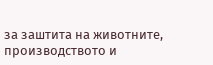за заштита на животните, производството и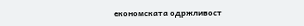економската одржливост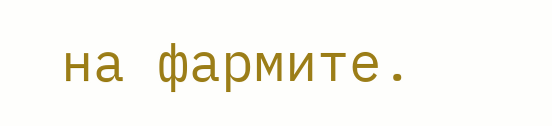на фармите.